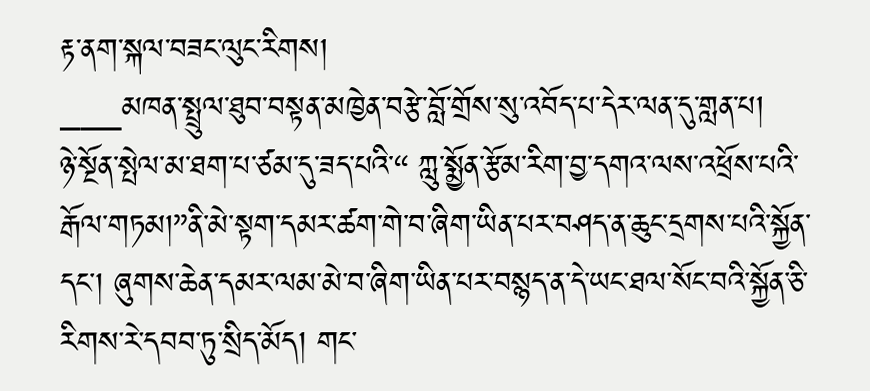རྟ་ནག་སྐལ་བཟང་ལུང་རིགས།
___མཁན་སྤྲུལ་ཐུབ་བསྟན་མཁྱེན་བརྩེ་བློ་གྲོས་སུ་འབོད་པ་དེར་ལན་དུ་གླན་པ།
ཉེ་སྔོན་སྤེལ་མ་ཐག་པ་ཙམ་དུ་ཟད་པའི་“ ཀླུ་སྨྱོན་རྩོམ་རིག་བྱ་དགའ་ལས་འཕྲོས་པའི་རྒོལ་གཏམ།”ནི་མེ་སྟག་དམར་ཚག་གེ་བ་ཞིག་ཡིན་པར་བཤད་ན་ཆུང་དྲགས་པའི་སྐྱོན་དང་། ཞུགས་ཆེན་དམར་ལམ་མེ་བ་ཞིག་ཡིན་པར་བསྙད་ན་དེ་ཡང་ཐལ་སོང་བའི་སྐྱོན་ཅི་རིགས་རེ་དབབ་ཏུ་སྲིད་མོད། གང་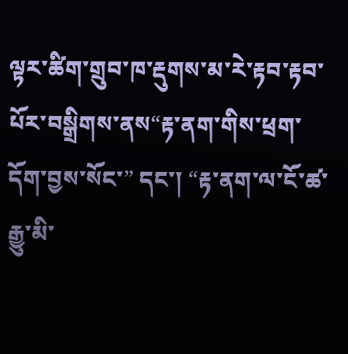ལྟར་ཚིག་གྲུབ་ཁ་རྡུགས་མ་རེ་རྟབ་རྟབ་པོར་བསྒྲིགས་ནས“རྟ་ནག་གིས་ཕྲག་དོག་བྱས་སོང་” དང་། “རྟ་ནག་ལ་ངོ་ཚ་རྒྱུ་མི་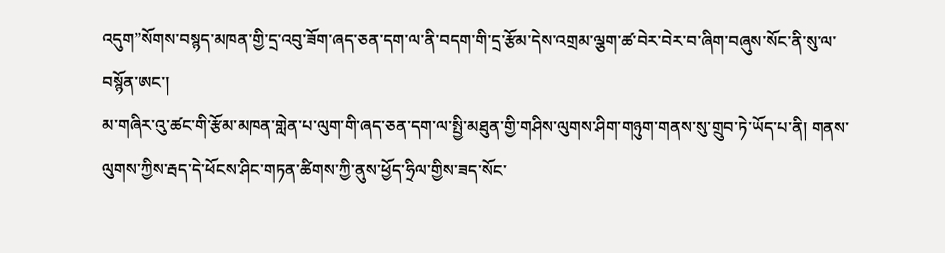འདུག”སོགས་བསྙད་མཁན་གྱི་དྲ་འབུ་ཟོག་ཞད་ཅན་དག་ལ་ནི་བདག་གི་དྲ་རྩོམ་དེས་འགྲམ་ལྕག་ཚ་བེར་བེར་བ་ཞིག་བཞུས་སོང་ནི་སུ་ལ་བསྙོན་ཨང་།
མ་གཞིར་འུ་ཚང་གི་རྩོམ་མཁན་གླེན་པ་ལུག་གི་ཞད་ཅན་དག་ལ་སྤྱི་མཐུན་གྱི་གཤིས་ལུགས་ཤིག་གཉུག་གནས་སུ་གྲུབ་ཏེ་ཡོད་པ་ནི། གནས་ལུགས་ཀྱིས་རྦད་དེ་ཕོངས་ཤིང་གཏན་ཚིགས་ཀྱི་ནུས་ཕྱོད་ཧྲིལ་གྱིས་ཟད་སོང་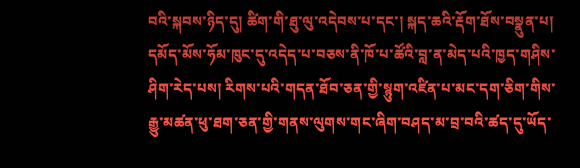བའི་སྐབས་ཉིད་དུ། ཚིག་གི་ཐུ་ལུ་འདེབས་པ་དང་། སྐད་ཆའི་རྡོག་ཐོས་བསྣུན་པ། དམོད་མོས་ཧོམ་ཁུང་དུ་འདེད་པ་བཅས་ནི་ཁོ་པ་ཚོའི་བླ་ན་མེད་པའི་ཁྱད་གཤིས་ཤིག་རེད་པས། རིགས་པའི་གདན་ཐོབ་ཅན་གྱི་སྙུག་འཛིན་པ་མང་དག་ཅིག་གིས་རྒྱུ་མཚན་ཕུ་ཐག་ཅན་གྱི་གནས་ལུགས་གང་ཞིག་བཤད་མ་བྲ་བའི་ཚད་དུ་ཡོད་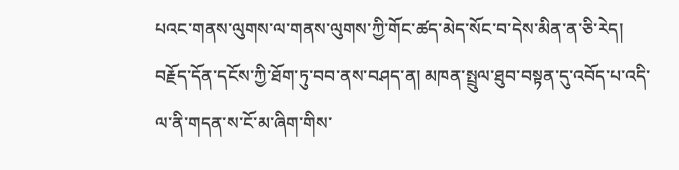པའང་གནས་ལུགས་ལ་གནས་ལུགས་ཀྱི་གོང་ཚད་མེད་སོང་བ་དེས་མིན་ན་ཅི་རེད།
བརྗོད་དོན་དངོས་ཀྱི་ཐོག་ཏུ་བབ་ནས་བཤད་ན། མཁན་སྤྲུལ་ཐུབ་བསྟན་དུ་འབོད་པ་འདི་ལ་ནི་གདན་ས་ངོ་མ་ཞིག་གིས་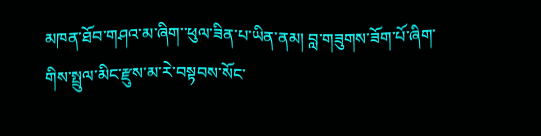མཁན་ཐོབ་གཤའ་མ་ཞིག་་ཕུལ་ཟིན་པ་ཡིན་ནམ། བླ་གཟུགས་ཟོག་པོ་ཞིག་གིས་སྤྲུལ་མིང་རྫུས་མ་རེ་བསྟབས་སོང་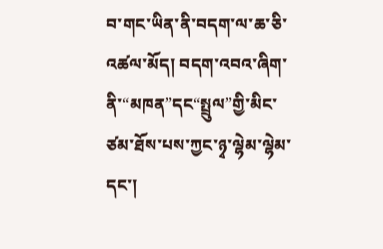བ་གང་ཡིན་ནི་བདག་ལ་ཆ་ཅི་འཚལ་མོད། བདག་འབའ་ཞིག་ནི་“མཁན”དང“སྤྲུལ”གྱི་མིང་ཙམ་ཐོས་པས་ཀྱང་ཉྭ་ལྷེམ་ལྷེམ་དང་།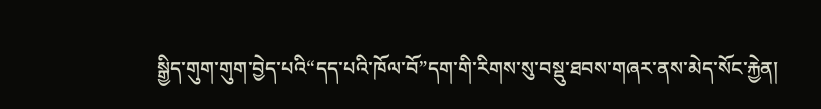སྒྱིད་གུག་གུག་བྱེད་པའི“དད་པའི་ཁོལ་བོ”དག་གི་རིགས་སུ་བསྡུ་ཐབས་གཞར་ནས་མེད་སོང་རྐྱེན།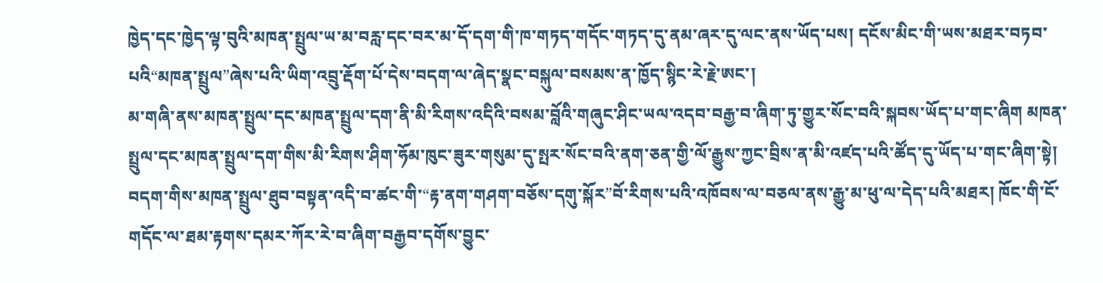ཁྱེད་དང་ཁྱེད་ལྟ་བུའི་མཁན་སྤྲུལ་ཡ་མ་བརླ་དང་བར་མ་དོ་དག་གི་ཁ་གཏད་གདོང་གཏད་དུ་ནམ་ཞར་དུ་ལང་ནས་ཡོད་པས། དངོས་མིང་གི་ཡས་མཐར་བཏབ་པའི“མཁན་སྤྲུལ”ཞེས་པའི་ཡིག་འབྲུ་རྡོག་པོ་དེས་བདག་ལ་ཞེད་སྣང་བསྐུལ་བསམས་ན་ཁྱོད་སྙིང་རེ་རྗེ་ཨང་།
མ་གཞི་ནས་མཁན་སྤྲུལ་དང་མཁན་སྤྲུལ་དག་ནི་མི་རིགས་འདིའི་བསམ་བློའི་གཞུང་ཤིང་ཡལ་འདབ་བརྒྱ་བ་ཞིག་ཏུ་གྱུར་སོང་བའི་སྐབས་ཡོད་པ་གང་ཞིག མཁན་སྤྲུལ་དང་མཁན་སྤྲུལ་དག་གིས་མི་རིགས་ཤིག་ཧོམ་ཁུང་ཟུར་གསུམ་དུ་སྤར་སོང་བའི་ནག་ཅན་གྱི་ལོ་རྒྱུས་ཀྱང་བྲིས་ན་མི་འཛད་པའི་ཚོད་དུ་ཡོད་པ་གང་ཞིག་སྟེ། བདག་གིས་མཁན་སྤྲུལ་ཐུབ་བསྟན་འདི་བ་ཚང་གི་“རྟ་ནག་གཤག་བཅོས་དགུ་སྐོར”བོ་རིགས་པའི་འཁོབས་ལ་བཅལ་ནས་རྒྱུ་མ་ཕུ་ལ་དེད་པའི་མཐར། ཁོང་གི་ངོ་གདོང་ལ་ཐམ་རྟགས་དམར་ཀོར་རེ་བ་ཞིག་བརྒྱབ་དགོས་བྱུང་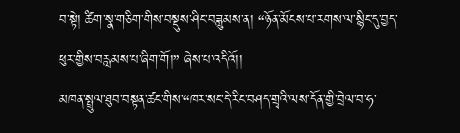བ་སྟེ། ཚིག་སྣ་གཅིག་གིས་བསྡུས་ཤིང་བཟླུམས་ན། “ཉོན་མོངས་པ་རགས་ལ་སྙིང་དུ་བྱད་ཕུར་གྱིས་བརླམས་པ་ཞིག་གོ།” ཞེས་པ་འདིའོ།།
མཁན་སྤྲུལ་ཐུབ་བསྟན་ཚང་གིས་“ཁར་སང་དེ་རིང་བཤད་གྲྭའི་ལས་དོན་གྱི་བྲེལ་བ་ཧ་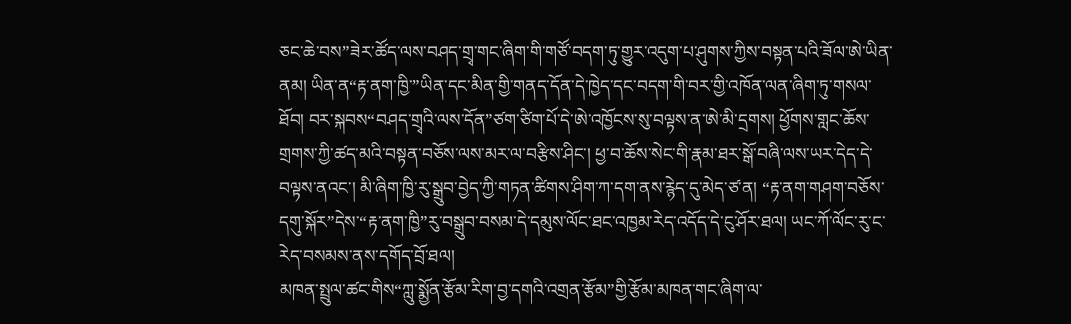ཅང་ཆེ་བས”ཟེར་ཚོད་ལས་བཤད་གྲྭ་གང་ཞིག་གི་གཙོ་བདག་ཏུ་གྱུར་འདུག་པ་ཤུགས་ཀྱིས་བསྟན་པའི་ཟོལ་ཨེ་ཡིན་ནམ། ཡིན་ན“རྟ་ནག་ཁྱི་”ཡིན་དང་མིན་གྱི་གནད་དོན་དེ་ཁྱེད་དང་བདག་གི་བར་གྱི་འཁོན་ལན་ཞིག་ཏུ་གསལ་ཐོབ། བར་སྐབས“བཤད་གྲྭའི་ལས་དོན”ཙག་ཙིག་པོ་དེ་ཨེ་འཁྱོངས་སུ་བལྟས་ན་ཨེ་མི་དྲགས། ཕྱོགས་གླང་ཆོས་གྲགས་ཀྱི་ཚད་མའི་བསྟན་བཅོས་ལས་མར་ལ་བརྩིས་ཤིང་། ཕྱ་བ་ཆོས་སེང་གི་རྣམ་ཐར་སྒོ་བཞི་ལས་ཡར་དེད་དེ་བལྟས་ནའང་། མི་ཞིག་ཁྱི་རུ་སྒྲུབ་བྱེད་ཀྱི་གཏན་ཚིགས་ཤིག་ཀ་དག་ནས་རྙེད་དུ་མེད་ཙ་ན། “རྟ་ནག་གཤག་བཅོས་དགུ་སྐོར”དེས་“རྟ་ནག་ཁྱི”རུ་བསྒྲུབ་བསམ་དེ་དམུས་ལོང་ཐང་འཁྱམ་རེད་འདོད་དེ་ངུ་ཤོར་ཐལ། ཡང་ཀོ་ལོང་རུ་ང་རེད་བསམས་ནས་དགོད་བྲོ་ཐལ།
མཁན་སྤྲུལ་ཚང་གིས“ཀླུ་སྨྱོན་རྩོམ་རིག་བྱ་དགའི་འགྲན་རྩོམ”གྱི་རྩོམ་མཁན་གང་ཞིག་ལ་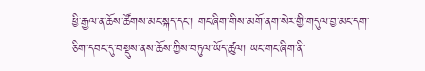ཕྱི་རྒྱལ་ན་ཆོས་ཚོགས་མང་སྐད་དང་། གང་ཞིག་གིས་མགོ་ནག་སེར་གྱི་གདུལ་བྱ་མང་དག་ཅིག་དབང་དུ་བསྡུས་ནས་ཆོས་ཀྱིས་བཏུལ་ཡོད་ཚུལ། ཡང་གང་ཞིག་ནི་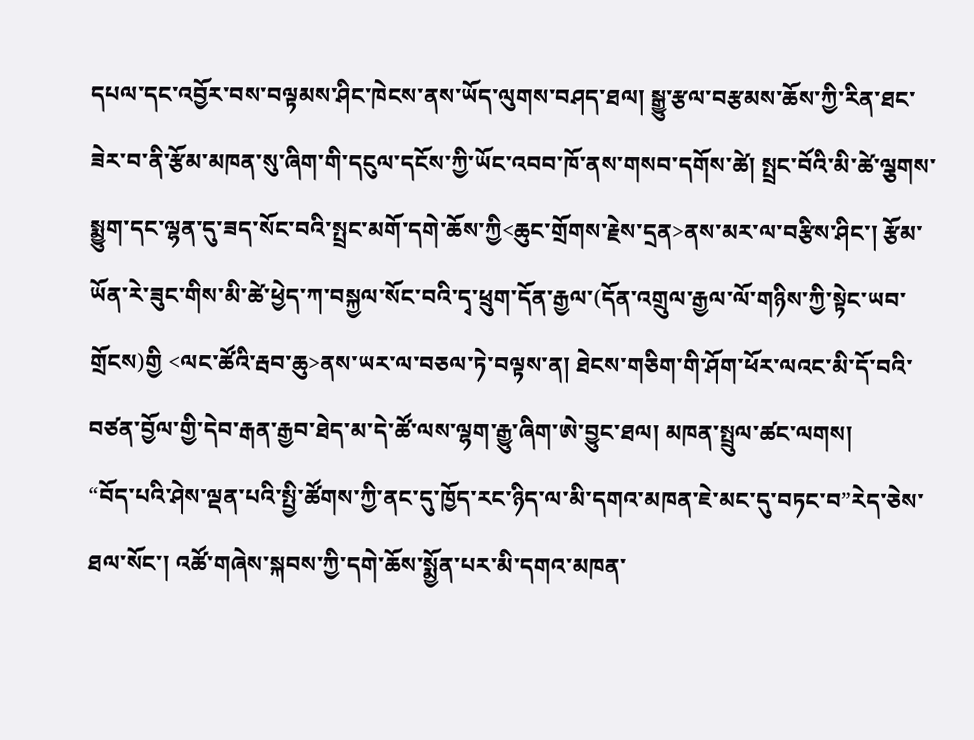དཔལ་དང་འབྱོར་བས་བལྟམས་ཤིང་ཁེངས་ནས་ཡོད་ལུགས་བཤད་ཐལ། སྒྱུ་རྩལ་བརྩམས་ཆོས་ཀྱི་རིན་ཐང་ཟེར་བ་ནི་རྩོམ་མཁན་སུ་ཞིག་གི་དངུལ་དངོས་ཀྱི་ཡོང་འབབ་ཁོ་ནས་གསབ་དགོས་ཚེ། སྤྲང་བོའི་མི་ཚེ་ལྕགས་སྨྱུག་དང་ལྷན་དུ་ཟད་སོང་བའི་སྤྲང་མགོ་དགེ་ཆོས་ཀྱི<ཆུང་གྲོགས་རྗེས་དྲན>ནས་མར་ལ་བརྩིས་ཤིང་། རྩོམ་ཡོན་རེ་ཟུང་གིས་མི་ཚེ་ཕྱེད་ཀ་བསྐྱལ་སོང་བའི་དྭ་ཕྲུག་དོན་རྒྱལ་(དོན་འགྲུལ་རྒྱལ་ལོ་གཉིས་ཀྱི་སྟེང་ཡབ་གྲོངས)གྱི <ལང་ཚོའི་རྦབ་ཆུ>ནས་ཡར་ལ་བཅལ་ཏེ་བལྟས་ན། ཐེངས་གཅིག་གི་ཤོག་ཕོར་ལའང་མི་དོ་བའི་བཙན་བྱོལ་གྱི་དེབ་རྒན་རྒྱབ་ཐེད་མ་དེ་ཚོ་ལས་ལྷག་རྒྱུ་ཞིག་ཨེ་བྱུང་ཐལ། མཁན་སྤྲུལ་ཚང་ལགས།
“བོད་པའི་ཤེས་ལྡན་པའི་སྤྱི་ཚོགས་ཀྱི་ནང་དུ་ཁྱོད་རང་ཉིད་ལ་མི་དགའ་མཁན་ཇེ་མང་དུ་བཏང་བ”རེད་ཅེས་ཐལ་སོང་། འཚོ་གཞེས་སྐབས་ཀྱི་དགེ་ཆོས་སྨྱོན་པར་མི་དགའ་མཁན་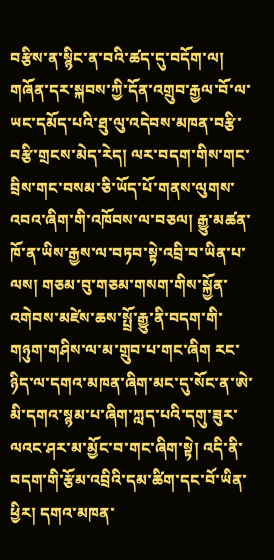བརྩིས་ན་སྙིང་ན་བའི་ཚད་དུ་བདོག་ལ། གཞོན་དར་སྐབས་ཀྱི་དོན་འགྲུབ་རྒྱལ་བོ་ལ་ཡང་དམོད་པའི་ཐུ་ལུ་འདེབས་མཁན་བརྩི་བརྩི་གྲངས་མེད་རེད། ལར་བདག་གིས་གང་བྲིས་གང་བསམ་ཅི་ཡོད་པོ་གནས་ལུགས་འབའ་ཞིག་གི་འཁོབས་ལ་བཅལ། རྒྱུ་མཚན་ཁོ་ན་ཡིས་རྒྱས་ལ་བཏབ་སྟེ་འབྲི་བ་ཡིན་པ་ལས། གཅམ་བུ་གཅམ་གསག་གིས་སྐྱོན་འགེབས་མཛེས་ཆས་སྤྲོ་རྒྱུ་ནི་བདག་གི་གཉུག་གཤིས་ལ་མ་གྲུབ་པ་གང་ཞིག རང་ཉིད་ལ་དགའ་མཁན་ཞིག་མང་དུ་སོང་ན་ཨེ་མི་དགའ་སྙམ་པ་ཞིག་ཀླད་པའི་དགུ་ཟུར་ལའང་ཤར་མ་མྱོང་བ་གང་ཞིག་སྟེ། འདི་ནི་བདག་གི་རྩོམ་འབྲིའི་དམ་ཚིག་དང་བོ་ཡིན་ཕྱིར། དགའ་མཁན་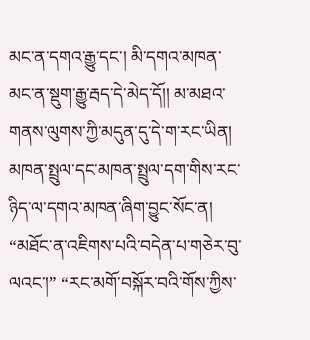མང་ན་དགའ་རྒྱུ་དང་། མི་དགའ་མཁན་མང་ན་སྡུག་རྒྱུ་རྦད་དེ་མེད་དོ།། མ་མཐའ་གནས་ལུགས་ཀྱི་མདུན་དུ་དེ་ག་རང་ཡིན།
མཁན་སྤྲུལ་དང་མཁན་སྤྲུལ་དག་གིས་རང་ཉིད་ལ་དགའ་མཁན་ཞིག་བྱུང་སོང་ན། “མཐོང་ན་འཇིགས་པའི་བདེན་པ་གཅེར་བུ་ལའང་།” “རང་མགོ་བསྐོར་བའི་གོས་ཀྱིས་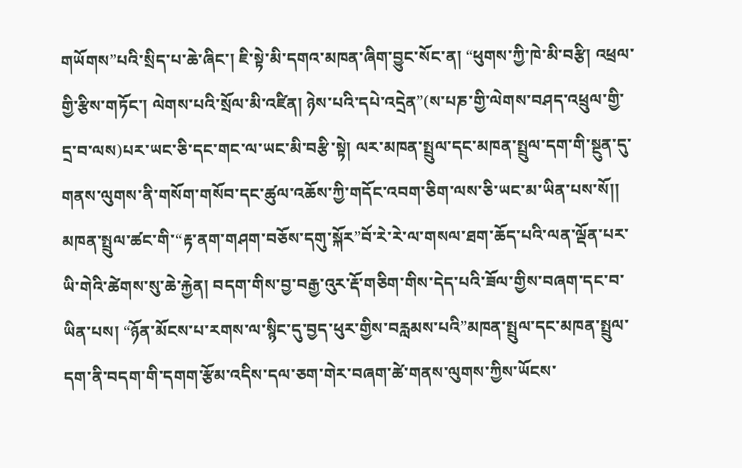གཡོགས”པའི་སྲིད་པ་ཆེ་ཞིང་། ཇི་སྟེ་མི་དགའ་མཁན་ཞིག་བྱུང་སོང་ན། “ཕུགས་ཀྱི་ཁེ་མི་བརྩི། འཕྲལ་གྱི་རྩིས་གཏོང་། ལེགས་པའི་སྲོལ་མི་འཛིན། ཉེས་པའི་དཔེ་འདྲེན”(ས་པཎ་གྱི་ལེགས་བཤད་འཕྲུལ་གྱི་དྲ་བ་ལས)པར་ཡང་ཅི་དང་གང་ལ་ཡང་མི་བརྩི་སྟེ། ལར་མཁན་སྤྲུལ་དང་མཁན་སྤྲུལ་དག་གི་སྔུན་དུ་གནས་ལུགས་ནི་གསོག་གསོབ་དང་ཚུལ་འཆོས་ཀྱི་གདོང་འབག་ཅིག་ལས་ཅི་ཡང་མ་ཡིན་པས་སོ།།
མཁན་སྤྲུལ་ཚང་གི་“རྟ་ནག་གཤག་བཅོས་དགུ་སྐོར”བོ་རེ་རེ་ལ་གསལ་ཐག་ཆོད་པའི་ལན་ལྡོན་པར་ཡི་གེའི་ཚེགས་སུ་ཆེ་རྐྱེན། བདག་གིས་བྱ་བརྒྱ་འུར་རྡོ་གཅིག་གིས་དེད་པའི་ཟོལ་གྱིས་བཞག་དང་བ་ཡིན་པས། “ཉོན་མོངས་པ་རགས་ལ་སྙིང་དུ་བྱད་ཕུར་གྱིས་བརླམས་པའི”མཁན་སྤྲུལ་དང་མཁན་སྤྲུལ་དག་ནི་བདག་གི་དགག་རྩོམ་འདིས་དལ་ཅག་གེར་བཞག་ཚེ་གནས་ལུགས་ཀྱིས་ཡོངས་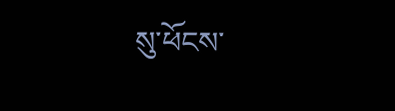སུ་ཕོངས་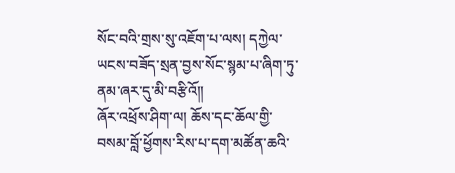སོང་བའི་གྲས་སུ་འཇོག་པ་ལས། དཀྱེལ་ཡངས་བཟོད་སྲན་བྱས་སོང་སྙམ་པ་ཞིག་ཏུ་ནམ་ཞར་དུ་མི་བརྩིའོ།།
ཞོར་འཕྲོས་ཤིག་ལ། ཆོས་དང་ཆོལ་གྱི་བསམ་བློ་ཕྱོགས་རིས་པ་དག་མཚོན་ཆའི་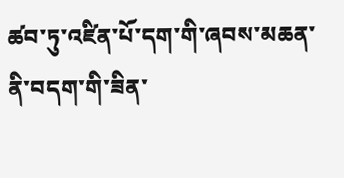ཚབ་ཏུ་འཛིན་པོ་དག་གི་ཞབས་མཆན་ནི་བདག་གི་ཟིན་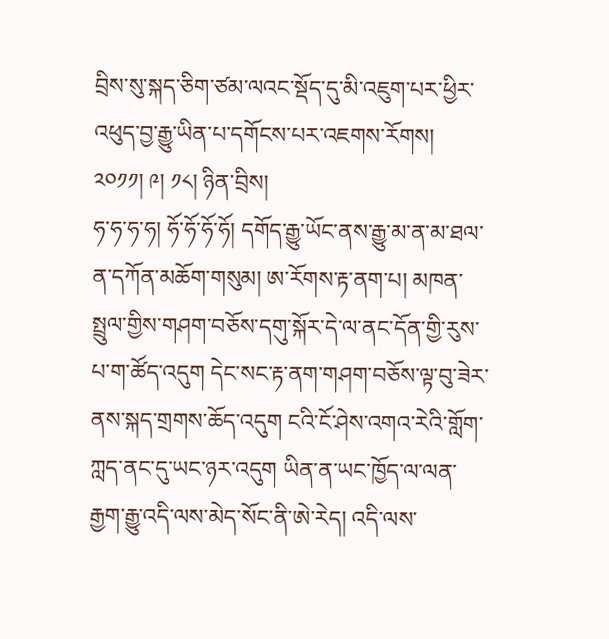བྲིས་སུ་སྐད་ཅིག་ཙམ་ལའང་སྡོད་དུ་མི་འཇུག་པར་ཕྱིར་འཕུད་བྱ་རྒྱུ་ཡིན་པ་དགོངས་པར་འཇགས་རོགས།
༢༠༡༡། ༩། ༡༨། ཉིན་བྲིས།
ཧ་ཧ་ཧ་ཧ། ཧོ་ཧོ་ཧོ་ཧོ། དགོད་རྒྱུ་ཡོང་ནས་རྒྱུ་མ་ན་མ་ཐལ་ན་དཀོན་མཆོག་གསུམ། ཨ་རོགས་རྟ་ནག་པ། མཁན་སྤྲུལ་གྱིས་གཤག་བཅོས་དགུ་སྐོར་དེ་ལ་ནང་དོན་གྱི་རུས་པ་ག་ཚོད་འདུག དེང་སང་རྟ་ནག་གཤག་བཅོས་ལྟ་བུ་ཟེར་ནས་སྐད་གྲགས་ཆོད་འདུག ངའི་ངོ་ཤེས་འགའ་རེའི་གློག་ཀླད་ནང་དུ་ཡང་ཉར་འདུག ཡིན་ན་ཡང་ཁྱོད་ལ་ལན་རྒྱག་རྒྱུ་འདི་ལས་མེད་སོང་ནི་ཨེ་རེད། འདི་ལས་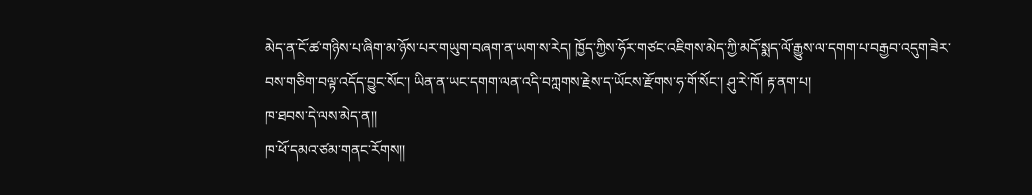མེད་ན་ངོ་ཚ་གཉིས་པ་ཞིག་མ་ཉོས་པར་གཡུག་བཞག་ན་ཡག་ས་རེད། ཁྱོད་ཀྱིས་ཧོར་གཙང་འཇིགས་མེད་ཀྱི་མདོ་སྨད་ལོ་རྒྱུས་ལ་དགག་པ་བརྒྱབ་འདུག་ཟེར་བས་གཅིག་བལྟ་འདོད་བྱུང་སོང་། ཡིན་ན་ཡང་དགག་ལན་འདི་བཀླགས་རྗེས་ད་ཡོངས་རྫོགས་ཧ་གོ་སོང་། ཤུ་རེ་ཁོ། རྟ་ནག་པ།
ཁ་ཐབས་དེ་ལས་མེད་ན།།
ཁ་ཕོ་དམའ་ཙམ་གནང་རོགས།།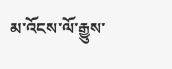མ་འོངས་ལོ་རྒྱུས་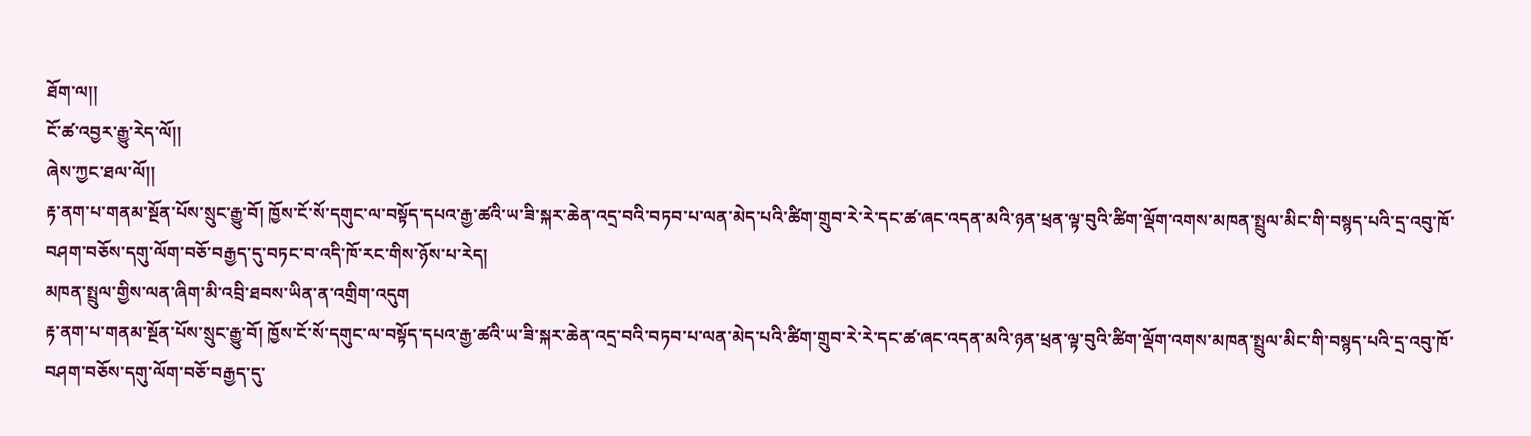ཐོག་ལ།།
ངོ་ཚ་འབྱར་རྒྱུ་རེད་ལོ།།
ཞེས་ཀྱང་ཐལ་ལོ།།
རྟ་ནག་པ་གནམ་སྔོན་པོས་སྲུང་རྒྱུ་བོ། ཁྱོས་ངོ་སོ་དགུང་ལ་བསྟོད་དཔའ་རྒྱ་ཚའི་ཡ་ཟི་སྐར་ཆེན་འདྲ་བའི་བཏབ་པ་ལན་མེད་པའི་ཚིག་གྲུབ་རེ་རེ་དང་ཚ་ཞང་འདན་མའི་ཉན་ཕྲན་ལྟ་བུའི་ཚིག་ལྡོག་འགས་མཁན་སྤྲུལ་མིང་གི་བསྙད་པའི་དྲ་འབུ་ཁོ་བཤག་བཅོས་དགུ་ལོག་བཅོ་བརྒྱད་དུ་བཏང་བ་འདི་ཁོ་རང་གིས་ཉོས་པ་རེད།
མཁན་སྤྲུལ་གྱིས་ལན་ཞིག་མི་འབྲི་ཐབས་ཡིན་ན་འགྲིག་འདུག
རྟ་ནག་པ་གནམ་སྔོན་པོས་སྲུང་རྒྱུ་བོ། ཁྱོས་ངོ་སོ་དགུང་ལ་བསྟོད་དཔའ་རྒྱ་ཚའི་ཡ་ཟི་སྐར་ཆེན་འདྲ་བའི་བཏབ་པ་ལན་མེད་པའི་ཚིག་གྲུབ་རེ་རེ་དང་ཚ་ཞང་འདན་མའི་ཉན་ཕྲན་ལྟ་བུའི་ཚིག་ལྡོག་འགས་མཁན་སྤྲུལ་མིང་གི་བསྙད་པའི་དྲ་འབུ་ཁོ་བཤག་བཅོས་དགུ་ལོག་བཅོ་བརྒྱད་དུ་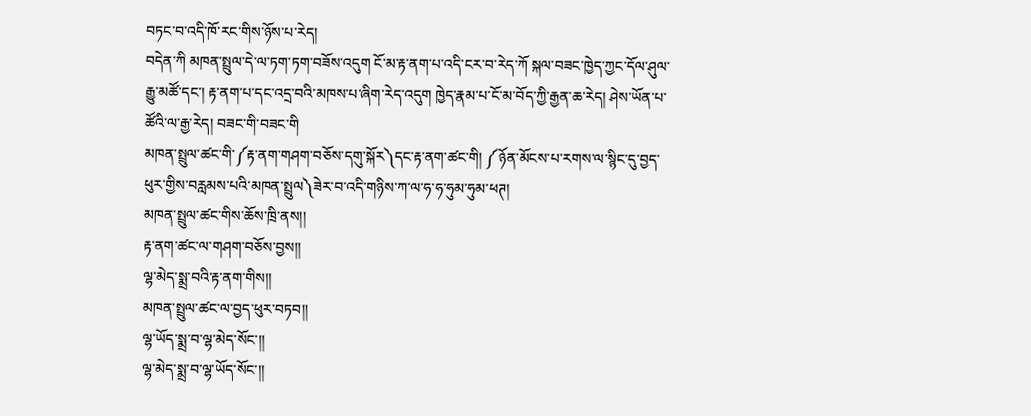བཏང་བ་འདི་ཁོ་རང་གིས་ཉོས་པ་རེད།
བདེན་ཀི མཁན་སྤྲུལ་དེ་ལ་ཏག་ཏག་བཟོས་འདུག ངོ་མ་རྟ་ནག་པ་འདི་ངར་བ་རེད་ཀོ སྐལ་བཟང་ཁྱེད་ཀྱང་དོལ་ཤུལ་རྒྱུ་མཚོ་དང་། རྟ་ནག་པ་དང་འདྲ་བའི་མཁས་པ་ཞིག་རེད་འདུག ཁྱེད་རྣམ་པ་ངོ་མ་བོད་ཀྱི་རྒྱན་ཆ་རེད། ཤེས་ཡོན་པ་ཚོའི་ལ་རྒྱ་རེད། བཟང་གི་བཟང་གི
མཁན་སྤྲུལ་ཚང་གི་༼རྟ་ནག་གཤག་བཅོས་དགུ་སྐོར༽དང་རྟ་ནག་ཚང་གི། ༼ཉོན་མོངས་པ་རགས་ལ་སྙིང་དུ་བྱད་ཕུར་གྱིས་བརླམས་པའི་མཁན་སྤྲུལ༽ཟེར་བ་འདི་གཉིས་ཀ་ལ་ཧ་ཧ་ཧུམ་ཧུམ་ཕཊ།
མཁན་སྤྲུལ་ཚང་གིས་ཆོས་ཁྲི་ནས།།
རྟ་ནག་ཚང་ལ་གཤག་བཅོས་བྱས།།
ལྷ་མེད་སྨྲ་བའི་རྟ་ནག་གིས།།
མཁན་སྤྲུལ་ཚང་ལ་བྱད་ཕུར་བཏབ།།
ལྷ་ཡོད་སྨྲ་བ་ལྷ་མེད་སོང་།།
ལྷ་མེད་སྨྲ་བ་ལྷ་ཡོད་སོང་།།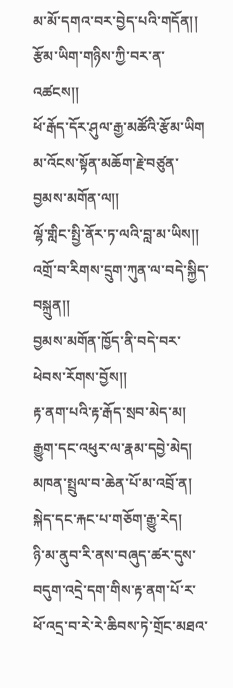མ་མོ་དགའ་བར་བྱེད་པའི་གདོན།།
རྩོམ་ཡིག་གཉིས་ཀྱི་བར་ན་འཚངས།།
ཕོ་རྒོད་དོར་ཤུལ་རྒྱ་མཚོའི་རྩོམ་ཡིག
མ་འོངས་སྟོན་མཆོག་རྗེ་བཙུན་བྱམས་མགོན་ལ།།
ལྷོ་གླིང་སྤྱི་ནོར་ཏ་ལའི་བླ་མ་ཡིས།།
འགྲོ་བ་རིགས་དྲུག་ཀུན་ལ་བདེ་སྐྱིད་བསྐྲུན།།
བྱམས་མགོན་ཁྱོད་ནི་བདེ་བར་ཕེབས་རོགས་བྱོས།།
རྟ་ནག་པའི་རྟ་རྒོད་སྲབ་མེད་མ། རྒྱུག་དང་འཕུར་ལ་རྣམ་དབྱེ་མེད།
མཁན་སྤྲུལ་བ་ཆེན་པོ་མ་འབྲོ་ན། སྐེད་དང་རྐང་པ་གཅོག་རྒྱུ་རེད།
ཉི་མ་ནུབ་རི་ནས་བཞུད་ཚར་དུས་བདུག་འདྲེ་དག་གིས་རྟ་ནག་པོ་ར་ཕོ་འདྲ་བ་རེ་རེ་ཆིབས་ཏེ་གྲོང་མཐའ་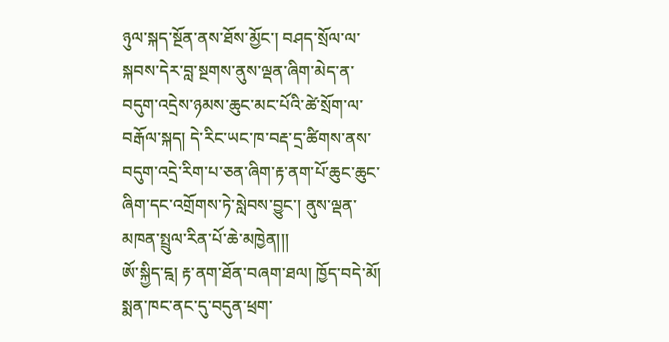ཉུལ་སྐད་སྔོན་ནས་ཐོས་མྱོང་། བཤད་སྲོལ་ལ་སྐབས་དེར་བླ་སྔགས་ནུས་ལྡན་ཞིག་མེད་ན་བདུག་འདྲེས་ཉམས་ཆུང་མང་པོའི་ཚེ་སྲོག་ལ་བརྒོལ་སྐད། དེ་རིང་ཡང་ཁ་བརྡ་དྲ་ཚིགས་ནས་བདུག་འདྲེ་རིག་པ་ཅན་ཞིག་རྟ་ནག་པོ་ཆུང་ཆུང་ཞིག་དང་འགྲོགས་ཏེ་སླེབས་བྱུང་། ནུས་ལྡན་མཁན་སྤྲུལ་རིན་པོ་ཆེ་མཁྱེན།།།
ཨོ་སྐྱིད་དྰ། རྟ་ནག་ཐོན་བཞག་ཐལ། ཁྱོད་བདེ་མོ། སྨན་ཁང་ནང་དུ་བདུན་ཕྲག་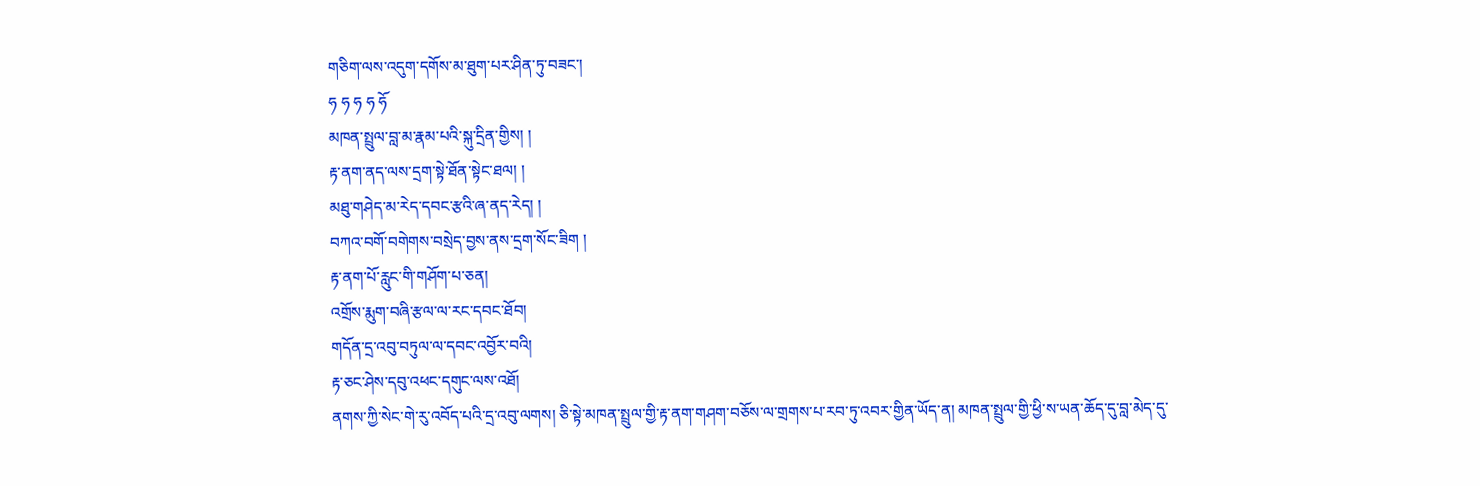གཅིག་ལས་འདུག་དགོས་མ་ཐུག་པར་ཤིན་ཏུ་བཟང་།
ཧ ཧ ཧ ཧ ཧོ
མཁན་སྤྲུལ་བླ་མ་རྣམ་པའི་སྐུ་དྲིན་གྱིས། །
རྟ་ནག་ནད་ལས་དྲག་སྟེ་ཐོན་སྟེང་ཐལ། །
མཐུ་གཤེད་མ་རེད་དབང་རྩའི་ཞ་ནད་རེད། །
བཀའ་བགོ་བགེགས་བསྲེད་བྱས་ནས་དྲག་སོང་ཟིག །
རྟ་ནག་པོ་རླུང་གི་གཤོག་པ་ཅན།
འགྲོས་རྨུག་བཞི་རྩལ་ལ་རང་དབང་ཐོབ།
གདོན་དྲ་འབུ་བཏུལ་ལ་དབང་འབྱོར་བའི།
རྟ་ཅང་ཤེས་དབུ་འཕང་དགུང་ལས་འཐོ།
ནགས་ཀྱི་སེང་གེ་རུ་འབོད་པའི་དྲ་འབུ་ལགས། ཅི་སྟེ་མཁན་སྤྲུལ་གྱི་རྟ་ནག་གཤག་བཅོས་ལ་གྲགས་པ་རབ་ཏུ་འབར་གྱིན་ཡོད་ན། མཁན་སྤྲུལ་གྱི་ཕྱི་ས་ཡན་ཆོད་དུ་བླ་མེད་དུ་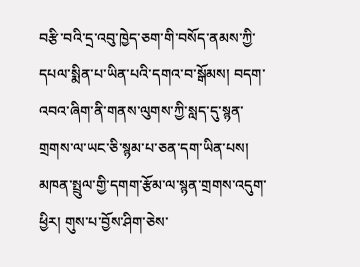བརྩི་བའི་དྲ་འབུ་ཁྱེད་ཅག་གི་བསོད་ནམས་ཀྱི་དཔལ་སྨིན་པ་ཡིན་པའི་དགའ་བ་སྒོམས། བདག་འབའ་ཞིག་ནི་གནས་ལུགས་ཀྱི་སླད་དུ་སྙན་གྲགས་ལ་ཡང་ཅི་སྙམ་པ་ཅན་དག་ཡིན་པས། མཁན་སྤྲུལ་གྱི་དགག་རྩོམ་ལ་སྙན་གྲགས་འདུག་ཕྱིར། གུས་པ་བྱོས་ཤིག་ཅེས་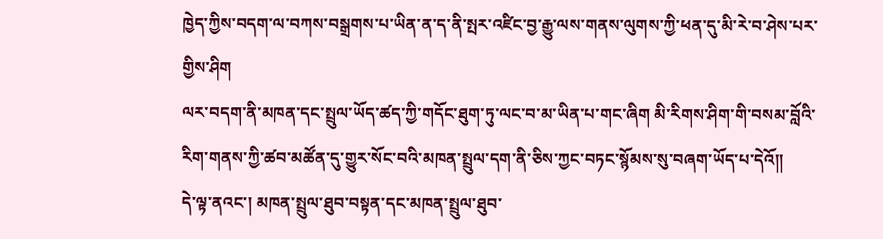ཁྱེད་ཀྱིས་བདག་ལ་བཀས་བསྒྲགས་པ་ཡིན་ན་ད་ནི་སྤར་འཛིང་བྱ་རྒྱུ་ལས་གནས་ལུགས་ཀྱི་ཕན་དུ་མི་རེ་བ་ཤེས་པར་གྱིས་ཤིག
ལར་བདག་ནི་མཁན་དང་སྤྲུལ་ཡོད་ཚད་ཀྱི་གདོང་ཐུག་ཏུ་ལང་བ་མ་ཡིན་པ་གང་ཞིག མི་རིགས་ཤིག་གི་བསམ་བློའི་རིག་གནས་ཀྱི་ཚབ་མཚོན་དུ་གྱུར་སོང་བའི་མཁན་སྤྲུལ་དག་ནི་ཅིས་ཀྱང་བཏང་སྙོམས་སུ་བཞག་ཡོད་པ་དེའོ།།
དེ་ལྟ་ནའང་། མཁན་སྤྲུལ་ཐུབ་བསྟན་དང་མཁན་སྤྲུལ་ཐུབ་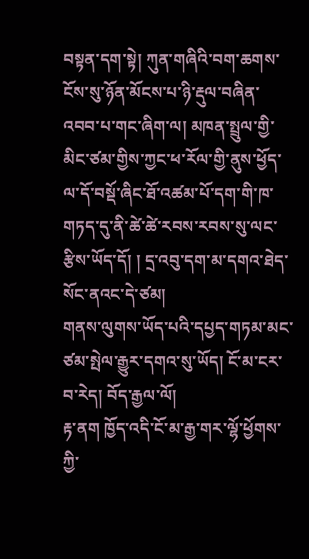བསྟན་དག་སྟེ། ཀུན་གཞིའི་བག་ཆགས་ངོས་སུ་ཉོན་མོངས་པ་ཉི་རྡུལ་བཞིན་འབབ་པ་གང་ཞིག་ལ། མཁན་སྤྲུལ་གྱི་མིང་ཙམ་གྱིས་ཀྱང་ཕ་རོལ་གྱི་ནུས་ཕྱོད་ལ་དོ་བསྡོ་ཞིང་ཐོ་འཚམ་པོ་དག་གི་ཁ་གཏད་དུ་ནི་ཚེ་ཚེ་རབས་རབས་སུ་ལང་རྩིས་ཡོད་དོ། ། དྲ་འབུ་དག་མ་དགའ་ཐེད་སོང་ནའང་དེ་ཙམ།
གནས་ལུགས་ཡོད་པའི་དཔྱད་གཏམ་མང་ཙམ་སྤེལ་རྒྱུར་དགའ་སུ་ཡོད། ངོ་མ་ངར་བ་རེད། བོད་རྒྱལ་ལོ།
རྟ་ནག ཁྱོད་འདི་ངོ་མ་རྒྱ་གར་ལྷོ་ཕྱོགས་ཀྱི་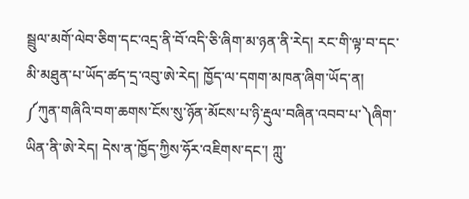སྦྲུལ་མགོ་ལེབ་ཅིག་དང་འདྲ་ནི་བོ་འདི་ཅི་ཞིག་མ་ཉན་ནི་རེད། རང་གི་ལྟ་བ་དང་མི་མཐུན་པ་ཡོད་ཚད་དྲ་འབུ་ཨེ་རེད། ཁྱོད་ལ་དགག་མཁན་ཞིག་ཡོད་ན། ༼ཀུན་གཞིའི་བག་ཆགས་ངོས་སུ་ཉོན་མོངས་པ་ཉི་རྡུལ་བཞིན་འབབ་པ་༽ཞིག་ཡིན་ནི་ཨེ་རེད། དེས་ན་ཁྱོད་ཀྱིས་ཧོར་འཇིགས་དང་། ཀླུ་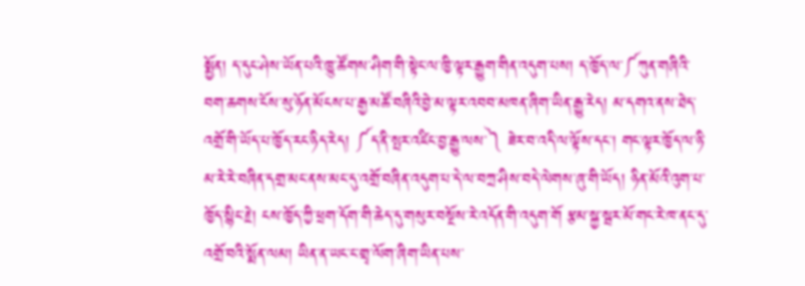སྨྱོན། ད་དུང་ཤེས་ཡོན་པའི་ཁྱུ་ཚོགས་ཤིག་གི་སྟེང་ལ་ཁྱི་ལྟར་རྒྱུག་གིན་འདུག་པས། ད་ཁྱོད་ལ་༼ཀུན་གཞིའི་བག་ཆགས་ངོས་སུ་ཉོན་མོངས་པ་རྒྱ་མཚོ་བཞིའི་བྱེ་མ་ལྟར་འབབ་མཁན་ཞིག་ཡིན་རྒྱུ་རེད། མ་དགའ་ནས་ཐེད་འགྲོ་གི་ཡོད་པ་ཁྱོད་རང་ཉིད་རེད། ༼ད་ནི་སྤར་འཛིང་བྱ་རྒྱུ་ལས་༽ ཟེར་བ་འདི་ལ་ལྟོས་དང་། གང་ལྟར་ཁྱོད་ལ་ཉི་མ་རེ་རེ་བཞིན་དགྲ་མང་ནས་མང་དུ་འགྲོ་བཞིན་འདུག་པ་དེ་ལ་བཀྲ་ཤིས་བདེ་ལེགས་ཞུ་གི་ཡོད། ཉིན་མོའི་འུག་པ་ཁྱོད་སྙིང་རྗེ། ངས་ཁྱོད་ཀྱི་ཕྲག་དོག་གི་ཆེད་དུ་གསུར་བསྔོས་རེ་འདོན་གི་འདུག་གོ རྩམ་སྐྱ་སྦར་མོ་གང་རེ་ཁ་ནང་དུ་འགྲོ་བའི་སྨོན་ལམ། ཡིན་ན་ཡང་ང་གྲྭ་ལོག་ཞིག་ཡིན་པས་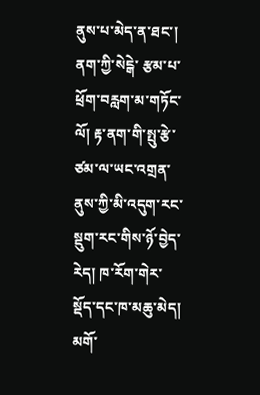ནུས་པ་མེད་ན་ཐང་།
ནག་ཀྱི་སེངྒེ་ རྩམ་པ་ཕྲོག་བརླག་མ་གཏོང་ལོ། རྟ་ནག་གི་སྤུ་རྩེ་ཙམ་ལ་ཡང་འགྲན་ནུས་ཀྱི་མི་འདུག་རང་སྡུག་རང་གིས་ཉོ་བྱེད་རེད། ཁ་རོག་གེར་སྡོད་དང་ཁ་མཆུ་མེད། མགོ་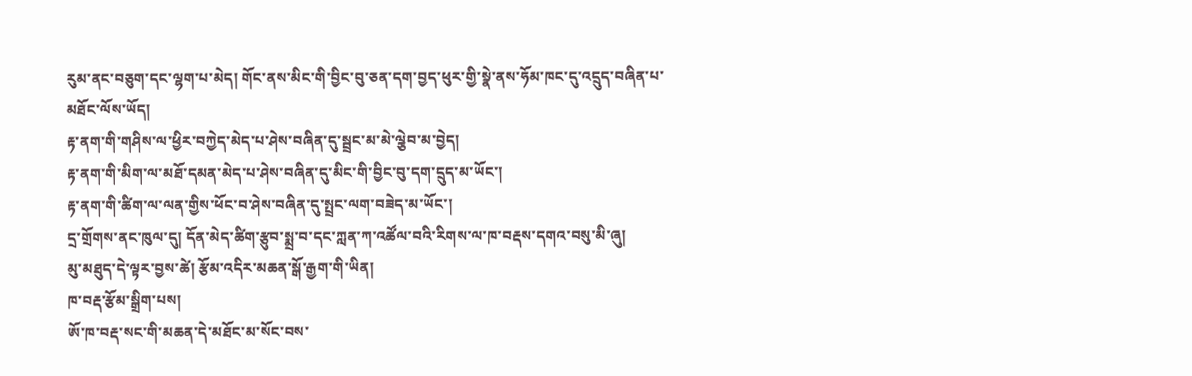རུམ་ནང་བཅུག་དང་ལྷག་པ་མེད། གོང་ནས་མིང་གི་བྱིང་བུ་ཅན་དག་བྱད་ཕུར་གྱི་སྣེ་ནས་ཧོམ་ཁང་དུ་འདྲུད་བཞིན་པ་མཐོང་ལོས་ཡོད།
རྟ་ནག་གི་གཤིས་ལ་ཕྱིར་བཀྱེད་མེད་པ་ཤེས་བཞིན་དུ་སྦྲང་མ་མེ་ལྕེབ་མ་བྱེད།
རྟ་ནག་གི་མིག་ལ་མཐོ་དམན་མེད་པ་ཤེས་བཞིན་དུ་མིང་གི་བྱིང་བུ་དག་དྲུད་མ་ཡོང་།
རྟ་ནག་གི་ཚིག་ལ་ལན་གྱིས་ཕོང་བ་ཤེས་བཞིན་དུ་སྤྲང་ལག་བཟེད་མ་ཡོང་།
དྲ་གྲོགས་ནང་ཁུལ་དུ། དོན་མེད་ཚིག་རྩུབ་སྨྲ་བ་དང་ཀླན་ཀ་འཚོལ་བའི་རིགས་ལ་ཁ་བརྡས་དགའ་བསུ་མི་ཞུ།
མུ་མཐུད་དེ་ལྟར་བྱས་ཚེ། རྩོམ་འདིར་མཆན་སྒོ་རྒྱག་གི་ཡིན།
ཁ་བརྡ་རྩོམ་སྒྲིག་པས།
ཨོ་ཁ་བརྡ་སང་གི་མཆན་དེ་མཐོང་མ་སོང་བས་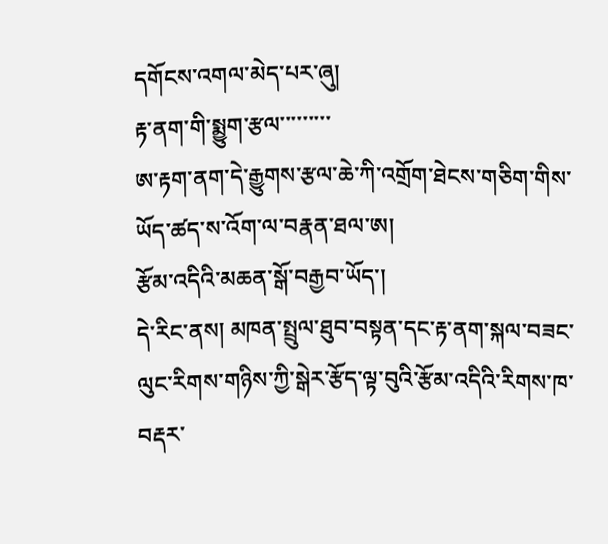དགོངས་འགལ་མེད་པར་ཞུ།
རྟ་ནག་གི་སྨྱུག་རྩལ་་་་་་་་་
ཨ་རྟག་ནག་དེ་རྒྱུགས་རྩལ་ཆེ་ཀི་འགྲོག་ཐེངས་གཅིག་གིས་ཡོད་ཚད་ས་འོག་ལ་བརྣན་ཐལ་ཨ།
རྩོམ་འདིའི་མཆན་སྒོ་བརྒྱབ་ཡོད་།
དེ་རིང་ནས། མཁན་སྤྲུལ་ཐུབ་བསྟན་དང་རྟ་ནག་སྐལ་བཟང་ལུང་རིགས་གཉིས་ཀྱི་སྒེར་རྩོད་ལྟ་བུའི་རྩོམ་འདིའི་རིགས་ཁ་བརྡར་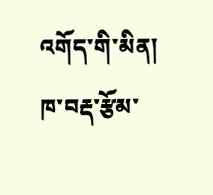འགོད་གི་མིན།
ཁ་བརྡ་རྩོམ་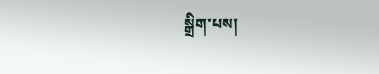སྒྲིག་པས།